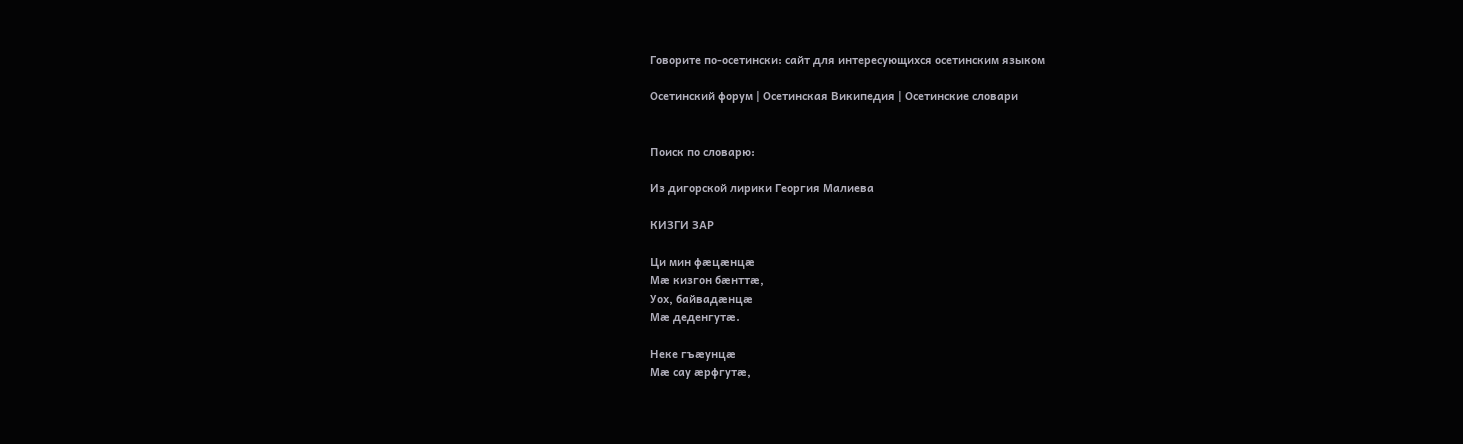Говорите по-осетински: сайт для интересующихся осетинским языком

Осетинский форум | Осетинская Википедия | Осетинские словари


Поиск по словарю:

Из дигорской лирики Георгия Малиева

КИЗГИ ЗАР

Ци мин фæцæнцæ
Мæ кизгон бæнттæ,
Уох, байвадæнцæ
Мæ деденгутæ.

Неке гъæунцæ
Мæ сау æрфгутæ,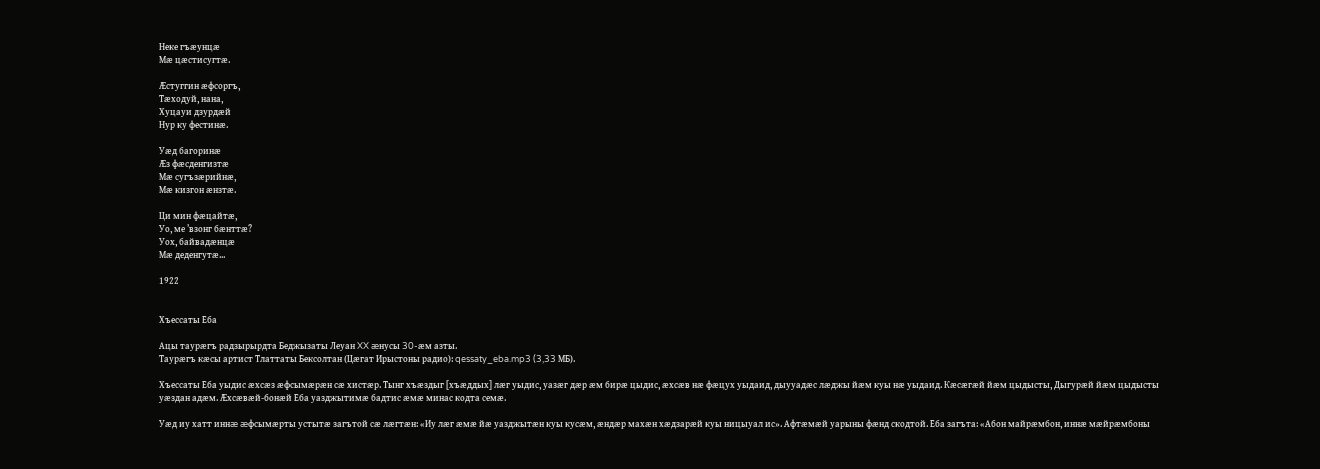Неке гъæунцæ
Мæ цæстисугтæ.

Æстуггин æфсоргъ,
Тæходуй, нана,
Хуцауи дзурдæй
Нур ку фестинæ.

Уæд багоринæ
Æз фæсденгизтæ
Мæ сугъзæрийнæ,
Мæ кизгон æнзтæ.

Ци мин фæцайтæ,
Уо, ме ’взонг бæнттæ?
Уох, байвадæнцæ
Мæ деденгутæ...

1922


Хъессаты Еба

Ацы таурæгъ радзырырдта Беджызаты Леуан XX æнусы 30-æм азты.
Таурæгъ кæсы артист Тлаттаты Бексолтан (Цæгат Ирыстоны радио): qessaty_eba.mp3 (3,33 МБ).

Хъессаты Еба уыдис æхсæз æфсымæрæн сæ хистæр. Тынг хъæздыг [хъæддых] лæг уыдис, уазæг дæр æм бирæ цыдис, æхсæв нæ фæцух уыдаид, дыууадæс лæджы йæм куы нæ уыдаид. Кæсæгæй йæм цыдысты, Дыгурæй йæм цыдысты уæздан адæм. Æхсæвæй-бонæй Еба уазджытимæ бадтис æмæ минас кодта семæ.

Уæд иу хатт иннæ æфсымæрты устытæ загътой сæ лæгтæн: «Иу лæг æмæ йæ уазджытæн куы кусæм, æндæр махæн хæдзарæй куы ницыуал ис». Афтæмæй уарыны фæнд скодтой. Еба загъта: «Абон майрæмбон, иннæ мæйрæмбоны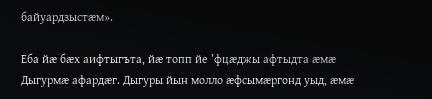байуардзыстæм».

Еба йæ бæх аифтыгъта, йæ топп йе ’фцæджы афтыдта æмæ Дыгурмæ афардæг. Дыгуры йын молло æфсымæргонд уыд, æмæ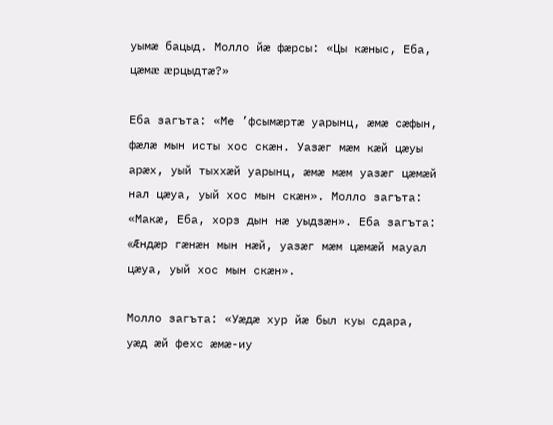уымæ бацыд. Молло йæ фæрсы: «Цы кæныс, Еба, цæмæ æрцыдтæ?»

Еба загъта: «Ме ’фсымæртæ уарынц, æмæ сæфын, фæлæ мын исты хос скæн. Уазæг мæм кæй цæуы арæх, уый тыххæй уарынц, æмæ мæм уазæг цæмæй нал цæуа, уый хос мын скæн». Молло загъта: «Макæ, Еба, хорз дын нæ уыдзæн». Еба загъта: «Æндæр гæнæн мын нæй, уазæг мæм цæмæй мауал цæуа, уый хос мын скæн».

Молло загъта: «Уæдæ хур йæ был куы сдара, уæд æй фехс æмæ-иу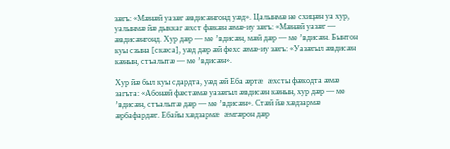зæгъ: «Мæнæй уазæг æвдисæнгонд уæд». Цалынмæ не схицæн уа хур, уалынмæ йæ дыккаг æхст фæкæн æмæ-иу зæгъ: «Мæнæй уазæг — æвдисæнгонд. Хур дæр — ме ’вдисæн, мæй дæр — ме ’вдисæн. Бынтон куы сзына [скæса], уæд дæр æй фехс æмæ-иу зæгъ: «Уазæгыл æвдисæн кæнын, стъалытæ — ме ’вдисæн».

Хур йæ был куы сдардта, уæд æй Еба æртæ æхсты фæкодта æмæ загъта: «Абонæй фæстæмæ уазæгыл æвдисæн кæнын, хур дæр — ме ’вдисæн, стъалытæ дæр — ме ’вдисæн». Стæй йæ хæдзармæ æрбафардæг. Ебайы хæдзармæ æмгæрон дæр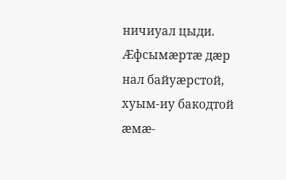ничиуал цыди. Æфсымæртæ дæр нал байуæрстой, хуым-иу бакодтой æмæ-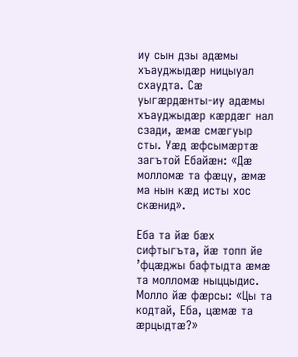иу сын дзы адæмы хъауджыдæр ницыуал схаудта. Сæ уыгæрдæнты-иу адæмы хъауджыдæр кæрдæг нал сзади, æмæ смæгуыр сты. Уæд æфсымæртæ загътой Ебайæн: «Дæ молломæ та фæцу, æмæ ма нын кæд исты хос скæнид».

Еба та йæ бæх сифтыгъта, йæ топп йе ’фцæджы бафтыдта æмæ та молломæ ныццыдис. Молло йæ фæрсы: «Цы та кодтай, Еба, цæмæ та æрцыдтæ?»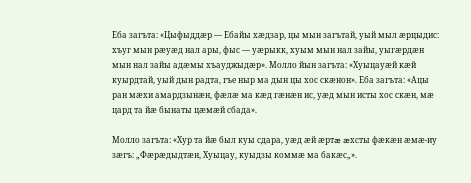Еба загъта: «Цыфыддæр — Ебайы хæдзар, цы мын загътай, уый мыл æрцыдис: хъуг мын рæуæд нал ары, фыс — уæрыкк, хуым мын нал зайы, уыгæрдæн мын нал зайы адæмы хъауджыдæр». Молло йын загъта: «Хуыцауæй кæй куырдтай, уый дын радта, гъе ныр ма дын цы хос скæнон». Еба загъта: «Ацы ран мæхи амардзынæн, фæлæ ма кæд гæнæн ис, уæд мын исты хос скæн, мæ цард та йæ бынаты цæмæй сбада».

Молло загъта: «Хур та йæ был куы сдара, уæд æй æртæ æхсты фæкæн æмæ-иу зæгъ: „Фæрæдыдтæн, Хуыцау, куыдзы коммæ ма бакæс„».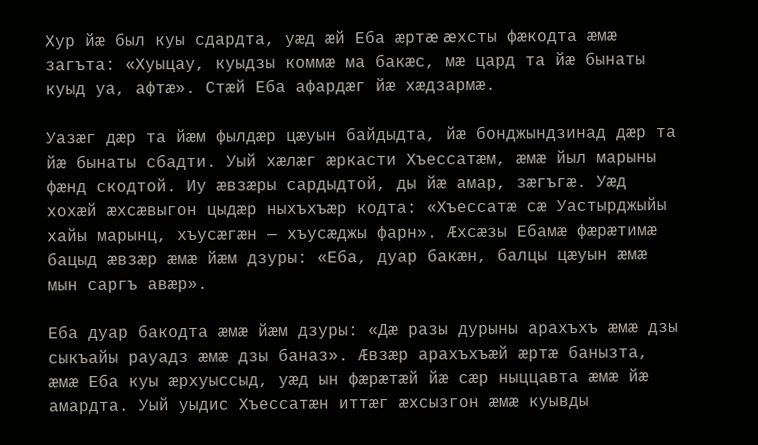Хур йæ был куы сдардта, уæд æй Еба æртæ æхсты фæкодта æмæ загъта: «Хуыцау, куыдзы коммæ ма бакæс, мæ цард та йæ бынаты куыд уа, афтæ». Стæй Еба афардæг йæ хæдзармæ.

Уазæг дæр та йæм фылдæр цæуын байдыдта, йæ бонджындзинад дæр та йæ бынаты сбадти. Уый хæлæг æркасти Хъессатæм, æмæ йыл марыны фæнд скодтой. Иу æвзæры сардыдтой, ды йæ амар, зæгъгæ. Уæд хохæй æхсæвыгон цыдæр ныхъхъæр кодта: «Хъессатæ сæ Уастырджыйы хайы марынц, хъусæгæн — хъусæджы фарн». Æхсæзы Ебамæ фæрæтимæ бацыд æвзæр æмæ йæм дзуры: «Еба, дуар бакæн, балцы цæуын æмæ мын саргъ авæр».

Еба дуар бакодта æмæ йæм дзуры: «Дæ разы дурыны арахъхъ æмæ дзы сыкъайы рауадз æмæ дзы баназ». Æвзæр арахъхъæй æртæ банызта, æмæ Еба куы æрхуыссыд, уæд ын фæрæтæй йæ сæр ныццавта æмæ йæ амардта. Уый уыдис Хъессатæн иттæг æхсызгон æмæ куывды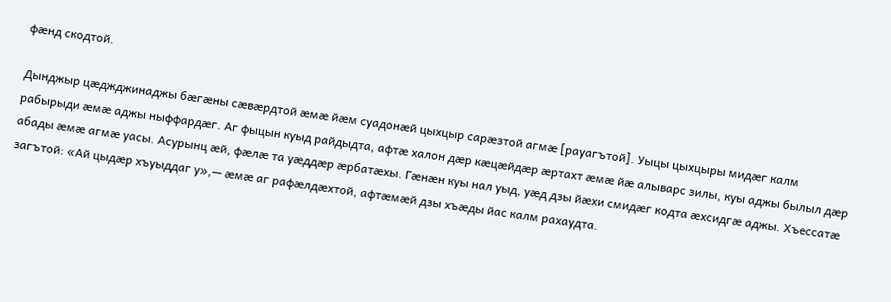фæнд скодтой.

Дынджыр цæджджинаджы бæгæны сæвæрдтой æмæ йæм суадонæй цыхцыр сарæзтой агмæ [рауагътой]. Уыцы цыхцыры мидæг калм рабырыди æмæ аджы ныффардæг. Аг фыцын куыд райдыдта, афтæ халон дæр кæцæйдæр æртахт æмæ йæ алыварс зилы, куы аджы былыл дæр абады æмæ агмæ уасы. Асурынц æй, фæлæ та уæддæр æрбатæхы. Гæнæн куы нал уыд, уæд дзы йæхи смидæг кодта æхсидгæ аджы. Хъессатæ загътой: «Ай цыдæр хъуыддаг у»,— æмæ аг рафæлдæхтой, афтæмæй дзы хъæды йас калм рахаудта.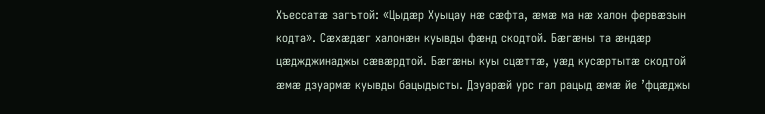Хъессатæ загътой: «Цыдæр Хуыцау нæ сæфта, æмæ ма нæ халон фервæзын кодта». Сæхæдæг халонæн куывды фæнд скодтой. Бæгæны та æндæр цæджджинаджы сæвæрдтой. Бæгæны куы сцæттæ, уæд кусæртытæ скодтой æмæ дзуармæ куывды бацыдысты. Дзуарæй урс гал рацыд æмæ йе ’фцæджы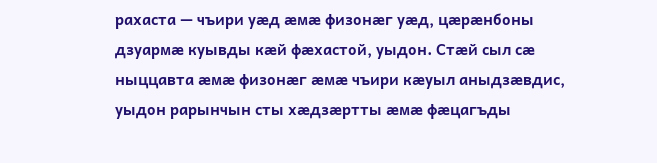рахаста — чъири уæд æмæ физонæг уæд, цæрæнбоны дзуармæ куывды кæй фæхастой, уыдон. Стæй сыл сæ ныццавта æмæ физонæг æмæ чъири кæуыл аныдзæвдис, уыдон рарынчын сты хæдзæртты æмæ фæцагъды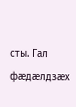сты. Гал фæдæлдзæх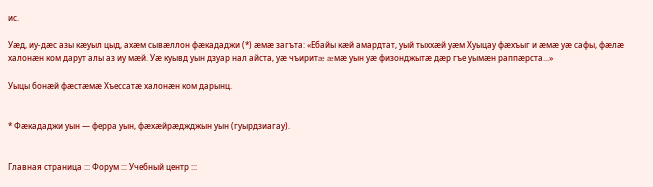ис.

Уæд, иу-дæс азы кæуыл цыд, ахæм сывæллон фæкададжи (*) æмæ загъта: «Ебайы кæй амардтат, уый тыххæй уæм Хуыцау фæхъыг и æмæ уæ сафы, фæлæ халонæн ком дарут алы аз иу мæй. Уæ куывд уын дзуар нал айста, уæ чъиритæ æмæ уын уæ физонджытæ дæр гъе уымæн раппæрста...»

Уыцы бонæй фæстæмæ Хъессатæ халонæн ком дарынц.


* Фæкададжи уын — ферра уын, фæхæйрæджджын уын (гуырдзиагау).


Главная страница ::: Форум ::: Учебный центр :::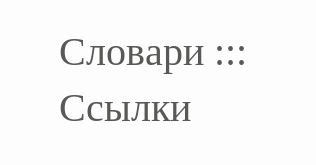Словари ::: Ссылки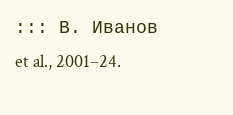::: В. Иванов et al., 2001–24.